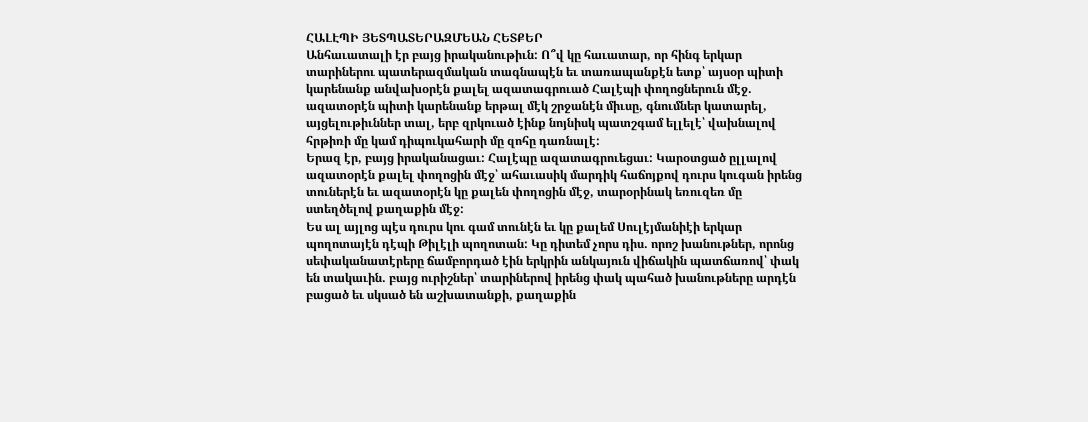ՀԱԼԷՊԻ ՅԵՏՊԱՏԵՐԱԶՄԵԱՆ ՀԵՏՔԵՐ
Անհաւատալի էր բայց իրականութիւն: Ո՞վ կը հաւատար, որ հինգ երկար տարիներու պատերազմական տագնապէն եւ տառապանքէն ետք՝ այսօր պիտի կարենանք անվախօրէն քալել ազատագրուած Հալէպի փողոցներուն մէջ. ազատօրէն պիտի կարենանք երթալ մէկ շրջանէն միւսը, գնումներ կատարել, այցելութիւններ տալ, երբ զրկուած էինք նոյնիսկ պատշգամ ելլելէ՝ վախնալով հրթիռի մը կամ դիպուկահարի մը զոհը դառնալէ:
Երազ էր, բայց իրականացաւ: Հալէպը ազատագրուեցաւ: Կարօտցած ըլլալով ազատօրէն քալել փողոցին մէջ՝ ահաւասիկ մարդիկ հաճոյքով դուրս կուգան իրենց տուներէն եւ ազատօրէն կը քալեն փողոցին մէջ, տարօրինակ եռուզեռ մը ստեղծելով քաղաքին մէջ:
Ես ալ այլոց պէս դուրս կու գամ տունէն եւ կը քալեմ Սուլէյմանիէի երկար պողոտայէն դէպի Թիլէլի պողոտան: Կը դիտեմ չորս դիս. որոշ խանութներ, որոնց սեփականատէրերը ճամբորդած էին երկրին անկայուն վիճակին պատճառով՝ փակ են տակաւին. բայց ուրիշներ՝ տարիներով իրենց փակ պահած խանութները արդէն բացած եւ սկսած են աշխատանքի, քաղաքին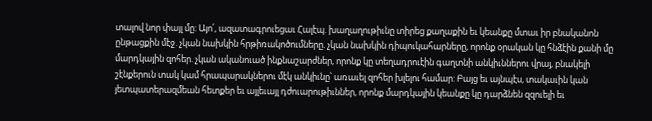տալով նոր փայլ մը: Այո՛, ազատագրուեցաւ Հալէպ. խաղաղութիւնը տիրեց քաղաքին եւ կեանքը մտաւ իր բնականոն ընթացքին մէջ. չկան նախկին հրթիռակոծումները. չկան նախկին դիպուկահարները, որոնք օրական կը հնձէին քանի մը մարդկային զոհեր. չկան ականուած ինքնաշարժներ, որոնք կը տեղադրուէին գաղտնի անկիւններու վրայ, բնակելի շէնքերուն տակ կամ հրապարակներու մէկ անկիւնը՝ առաւել զոհեր խլելու համար: Բայց եւ այնպէս, տակաւին կան յետպատերազմեան հետքեր եւ այլեւայլ դժուարութիւններ, որոնք մարդկային կեանքը կը դարձնեն զզուելի եւ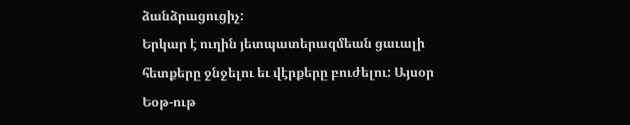ձանձրացուցիչ:
Երկար է ուղին յետպատերազմեան ցաւալի հետքերը ջնջելու եւ վէրքերը բուժելու: Այսօր
Եօթ-ութ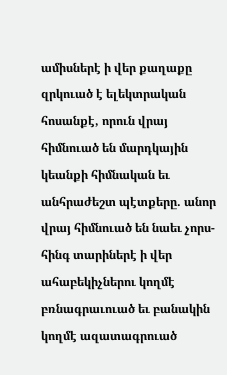ամիսներէ ի վեր քաղաքը զրկուած է ելեկտրական հոսանքէ, որուն վրայ հիմնուած են մարդկային կեանքի հիմնական եւ անհրաժեշտ պէտքերը. անոր վրայ հիմնուած են նաեւ չորս-հինգ տարիներէ ի վեր ահաբեկիչներու կողմէ բռնագրաւուած եւ բանակին կողմէ ազատագրուած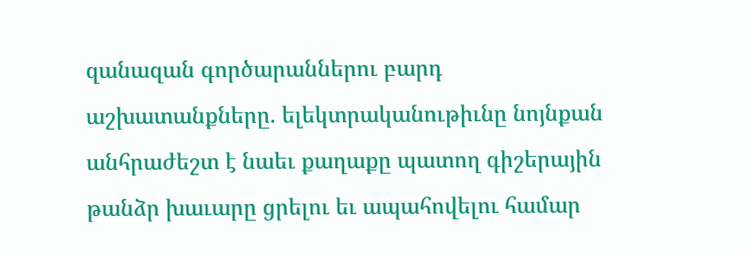զանազան գործարաններու բարդ աշխատանքները. ելեկտրականութիւնը նոյնքան անհրաժեշտ է նաեւ քաղաքը պատող գիշերային թանձր խաւարը ցրելու եւ ապահովելու համար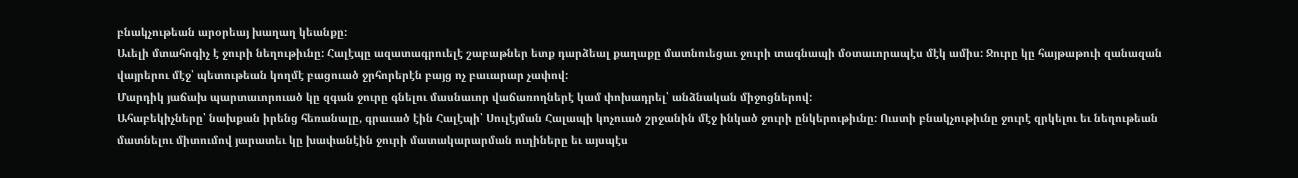բնակչութեան արօրեայ խաղաղ կեանքը:
Աւելի մտահոգիչ է ջուրի նեղութիւնը: Հալէպը ազատագրուելէ շաբաթներ ետք դարձեալ քաղաքը մատնուեցաւ ջուրի տագնապի մօտաւորապէս մէկ ամիս: Ջուրը կը հայթաթուի զանազան վայրերու մէջ՝ պետութեան կողմէ բացուած ջրհորերէն բայց ոչ բաւարար չափով:
Մարդիկ յաճախ պարտաւորուած կը զգան ջուրը գնելու մասնաւոր վաճառողներէ կամ փոխադրել՝ անձնական միջոցներով:
Ահաբեկիչները՝ նախքան իրենց հեռանալը, գրաւած էին Հալէպի՝ Սուլէյման Հալապի կոչուած շրջանին մէջ ինկած ջուրի ընկերութիւնը: Ուստի բնակչութիւնը ջուրէ զրկելու եւ նեղութեան մատնելու միտումով յարատեւ կը խափանէին ջուրի մատակարարման ուղիները եւ այսպէս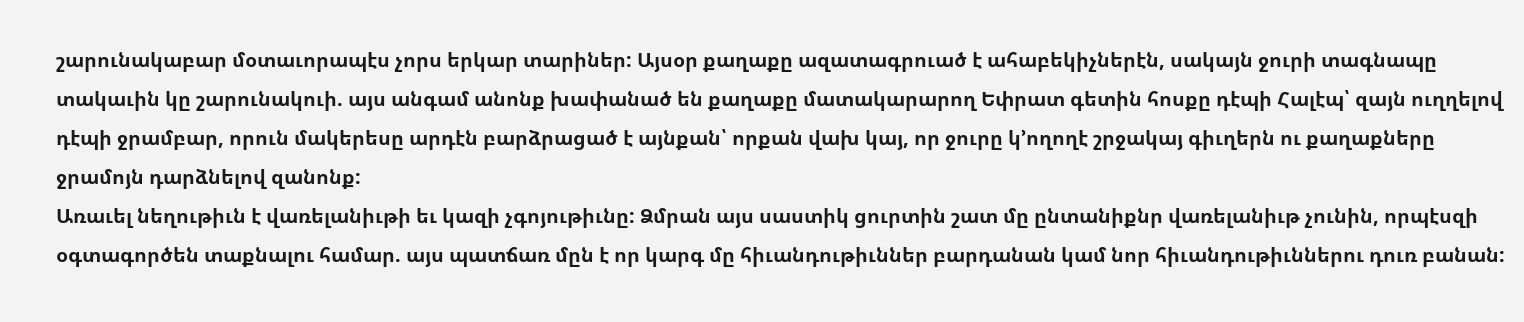շարունակաբար մօտաւորապէս չորս երկար տարիներ: Այսօր քաղաքը ազատագրուած է ահաբեկիչներէն, սակայն ջուրի տագնապը տակաւին կը շարունակուի. այս անգամ անոնք խափանած են քաղաքը մատակարարող Եփրատ գետին հոսքը դէպի Հալէպ՝ զայն ուղղելով դէպի ջրամբար, որուն մակերեսը արդէն բարձրացած է այնքան՝ որքան վախ կայ, որ ջուրը կ՚ողողէ շրջակայ գիւղերն ու քաղաքները ջրամոյն դարձնելով զանոնք:
Առաւել նեղութիւն է վառելանիւթի եւ կազի չգոյութիւնը: Ձմրան այս սաստիկ ցուրտին շատ մը ընտանիքնր վառելանիւթ չունին, որպէսզի օգտագործեն տաքնալու համար. այս պատճառ մըն է որ կարգ մը հիւանդութիւններ բարդանան կամ նոր հիւանդութիւններու դուռ բանան: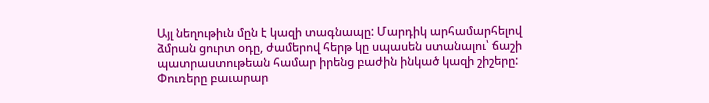Այլ նեղութիւն մըն է կազի տագնապը: Մարդիկ արհամարհելով ձմրան ցուրտ օդը, ժամերով հերթ կը սպասեն ստանալու՝ ճաշի պատրաստութեան համար իրենց բաժին ինկած կազի շիշերը:
Փուռերը բաւարար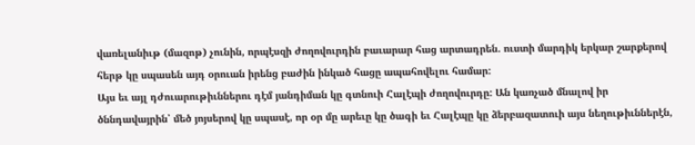վառելանիւթ (մազոթ) չունին, որպէսզի ժողովուրդին բաւարար հաց արտադրեն. ուստի մարդիկ երկար շարքերով հերթ կը սպասեն այդ օրուան իրենց բաժին ինկած հացը ապահովելու համար:
Այս եւ այլ դժուարութիւններու դէմ յանդիման կը գտնուի Հալէպի ժողովուրդը: Ան կառչած մնալով իր ծննդավայրին՝ մեծ յոյսերով կը սպասէ, որ օր մը արեւը կը ծագի եւ Հալէպը կը ձերբազատուի այս նեղութիւններէն,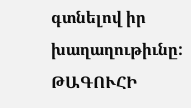գտնելով իր խաղաղութիւնը:
ԹԱԳՈՒՀԻ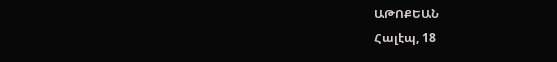ԱԹՈՔԵԱՆ
Հալէպ, 18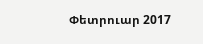Փետրուար 2017